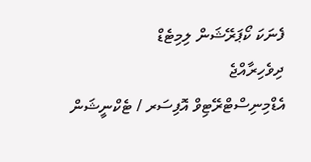ފެނަކަ ކޯޕަރޭޝަން ލިމިޓެޑް
ދިވެހިރާއްޖެ
އެޑްމިނިސްޓްރޭޓިވް އޮފިސަރ / ޓެކްނީޝަން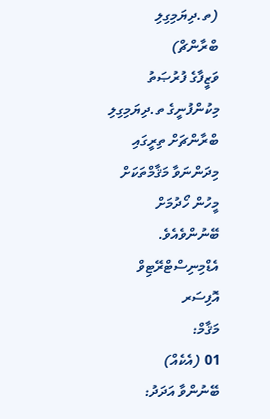(ތ.ދިޔަމިގިލި ބްރާންޗް)
ވަޒީފާގެ ފުރުޞަތު
މިކުންފުނީގެ ތ.ދިޔަމިގިލި ބްރާންޗަށް ތިރީގައި މިދަންނަވާ މަޤާމްތަކަށް މީހުން ހޯދުމަށް ބޭނުންވެއެވެ.
އެޑްމިނިސްޓްރޭޓިވް އޮފިސަރ
މަޤާމް:
01 (އެކެއް)
ބޭނުންވާ އަދަދު: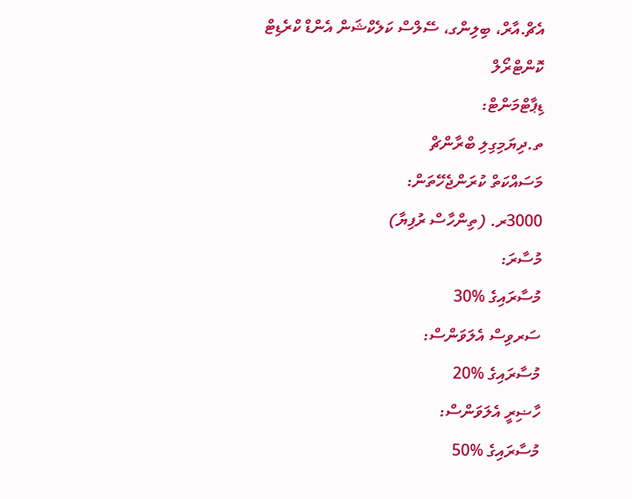އެޗް.އާރް، ބިލިންގ، ސޭލްސް ކަލެކްޝަން އެންޑް ކްރެޑިޓް ކޮންޓްރޯލް
ޑިޕާޓްމަންޓް:
ތ.ދިޔަމިގިލި ބްރާންޗް
މަސައްކަތް ކުރަންޖެހޭތަން:
3000ރ. (ތިންހާސް ރުފިޔާ)
މުސާރަ:
މުސާރައިގެ %30
ސަރވިސް އެލަވަންސް:
މުސާރައިގެ %20
ހާޟިރީ އެލަވަންސް:
މުސާރައިގެ %50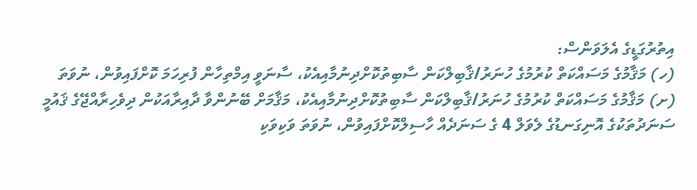އިތުރުގަޑީގެ އެލަވަންސް:
(ހ) މަޤާމުގެ މަސައްކަތް ކުރުމުގެ ހުނަރު/ޤާބިލްކަން ސާބިތުކޮށްދިނުމާއިއެކު، ސާނަވީ އިމްތިހާން ފުރިހަމަ ކޮށްފައިވުން، ނުވަތަ
(ށ) މަޤާމުގެ މަސައްކަތް ކުރުމުގެ ހުނަރު/ޤާބިލްކަން ސާބިތުކޮށްދިނުމާއިއެކު، މަޤާމަށް ބޭނުންވާ ދާއިރާއަކުން ދިވެހިރާއްޖޭގެ ޤައުމީ ސަނަދުތަކުގެ އޮނިގަނޑުގެ ލެވަލް 4 ގެ ސަނަދެއް ހާސިލްކޮށްފައިވުން، ނުވަތަ ވަކިވަކި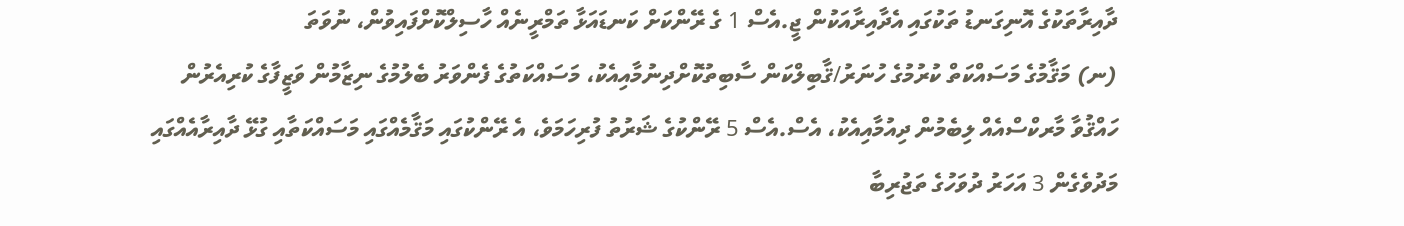ދާއިރާތަކުގެ އޮނިގަނޑު ތަކުގައި އެދާއިރާއަކުން ޖީ.އެސް 1 ގެ ރޭންކަށް ކަނޑައަޅާ ތަމްރީނެއް ހާސިލްކޮށްފައިވުން، ނުވަތަ
(ނ) މަޤާމުގެ މަސައްކަތް ކުރުމުގެ ހުނަރު/ޤާބިލްކަން ސާބިތުކޮށްދިނުމާއިއެކު، މަސައްކަތުގެ ފެންވަރު ބެލުމުގެ ނިޒާމުން ވަޒީފާގެ ކުރިއެރުން ހައްޤުވާ މާރކްސްއެއް ލިބެމުން ދިއުމާއިއެކު، އެސް.އެސް 5 ރޭންކުގެ ޝަރުތު ފުރިހަމަވެ، އެ ރޭންކުގައި މަޤާމެއްގައި މަސައްކަތާއި ގުޅޭ ދާއިރާއެއްގައި މަދުވެގެން 3 އަހަރު ދުވަހުގެ ތަޖުރިބާ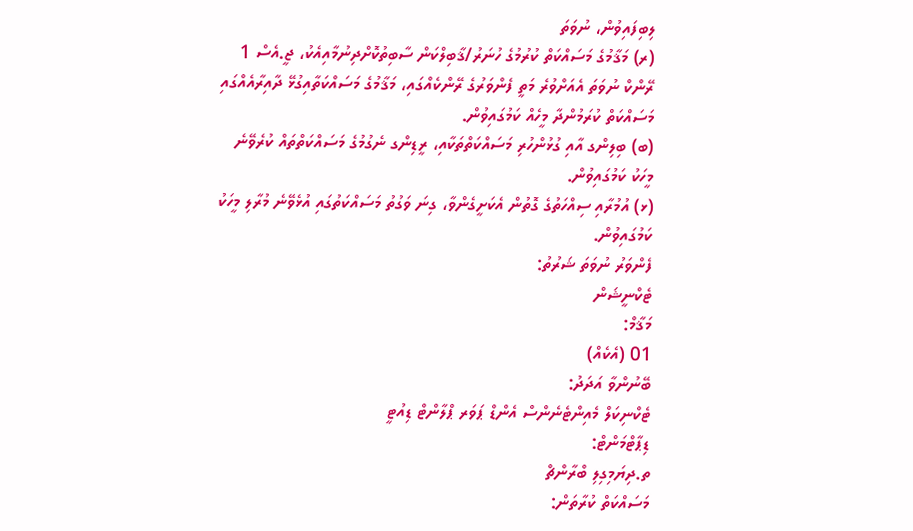ލިބިފައިވުން، ނުވަތަ
(ރ) މަޤާމުގެ މަސައްކަތް ކުރުމުގެ ހުނަރު/ޤާބިލްކަން ސާބިތުކޮށްދިނުމާއިއެކު، ޖީ.އެސް 1 ރޭންކް ނުވަތަ އެއަށްވުރެ މަތީ ފެންވަރުގެ ރޭންކެއްގައި، މަޤާމުގެ މަސައްކަތާއިގުޅޭ ދާއިރާއެއްގައި މަސައްކަތް ކުރަމުންދާ މީހެއް ކަމުގައިވުން.
(ބ) ބިލިންގ އާއި ގުޅުންހުރި މަސައްކަތްތަކާއި، ރީޑިންގ ނެގުމުގެ މަސައްކަތްތައް ކުރެވޭނެ މީހަކު ކަމުގައިވުން.
(ޅ) އުމުރާއި ސިއްހަތުގެ ގޮތުން އެކަށީގެންވާ، ގިނަ ވަގުތު މަސައްކަތުގައި އުޅެވޭނެ މުރާލި މީހަކު ކަމުގައިވުން.
ފެންވަރު ނުވަތަ ޝަރުތު:
ޓެކްނީޝަން
މަޤާމް:
01 (އެކެއް)
ބޭނުންވާ އަދަދު:
ޓެކްނިކަލް މެއިންޓެނެންސް އެންޑް ޕަވަރ ޕްލާންޓް ޑިއުޓީ
ޑިޕާޓްމަންޓް:
ތ.ދިޔަމިގިލި ބްރާންޗް
މަސައްކަތް ކުރާތަން: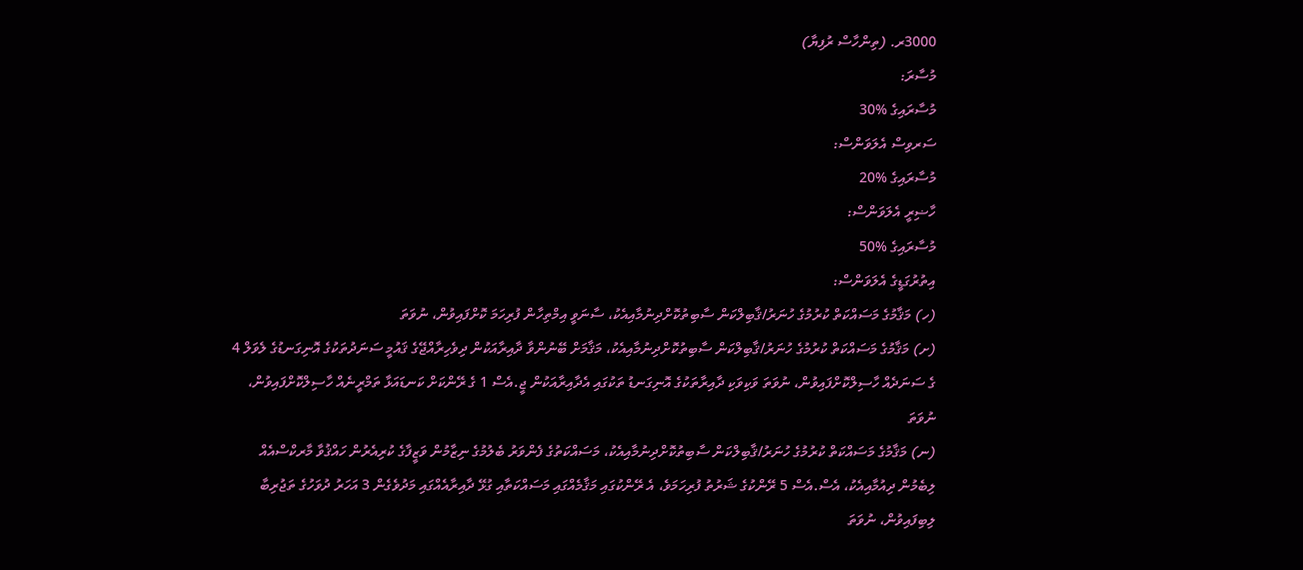3000ރ. (ތިންހާސް ރުފިޔާ)
މުސާރަ:
މުސާރައިގެ %30
ސަރވިސް އެލަވަންސް:
މުސާރައިގެ %20
ހާޟިރީ އެލަވަންސް:
މުސާރައިގެ %50
އިތުރުގަޑީގެ އެލަވަންސް:
(ހ) މަޤާމުގެ މަސައްކަތް ކުރުމުގެ ހުނަރު/ޤާބިލްކަން ސާބިތުކޮށްދިނުމާއިއެކު، ސާނަވީ އިމްތިހާން ފުރިހަމަ ކޮށްފައިވުން، ނުވަތަ
(ށ) މަޤާމުގެ މަސައްކަތް ކުރުމުގެ ހުނަރު/ޤާބިލްކަން ސާބިތުކޮށްދިނުމާއިއެކު، މަޤާމަށް ބޭނުންވާ ދާއިރާއަކުން ދިވެހިރާއްޖޭގެ ޤައުމީ ސަނަދުތަކުގެ އޮނިގަނޑުގެ ލެވަލް 4 ގެ ސަނަދެއް ހާސިލްކޮށްފައިވުން، ނުވަތަ ވަކިވަކި ދާއިރާތަކުގެ އޮނިގަނޑު ތަކުގައި އެދާއިރާއަކުން ޖީ.އެސް 1 ގެ ރޭންކަށް ކަނޑައަޅާ ތަމްރީނެއް ހާސިލްކޮށްފައިވުން، ނުވަތަ
(ނ) މަޤާމުގެ މަސައްކަތް ކުރުމުގެ ހުނަރު/ޤާބިލްކަން ސާބިތުކޮށްދިނުމާއިއެކު، މަސައްކަތުގެ ފެންވަރު ބެލުމުގެ ނިޒާމުން ވަޒީފާގެ ކުރިއެރުން ހައްޤުވާ މާރކްސްއެއް ލިބެމުން ދިއުމާއިއެކު، އެސް.އެސް 5 ރޭންކުގެ ޝަރުތު ފުރިހަމަވެ، އެ ރޭންކުގައި މަޤާމެއްގައި މަސައްކަތާއި ގުޅޭ ދާއިރާއެއްގައި މަދުވެގެން 3 އަހަރު ދުވަހުގެ ތަޖުރިބާ ލިބިފައިވުން، ނުވަތަ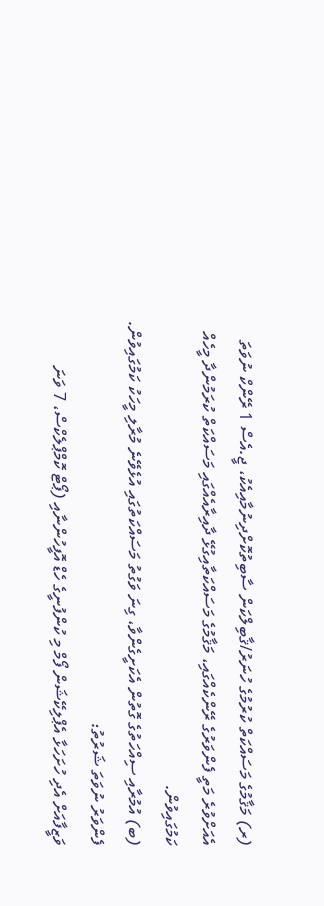(ރ) މަޤާމުގެ މަސައްކަތް ކުރުމުގެ ހުނަރު/ޤާބިލްކަން ސާބިތުކޮށްދިނުމާއިއެކު، ޖީ.އެސް 1 ރޭންކް ނުވަތަ އެއަށްވުރެ މަތީ ފެންވަރުގެ ރޭންކެއްގައި، މަޤާމުގެ މަސައްކަތާއިގުޅޭ ދާއިރާއެއްގައި މަސައްކަތް ކުރަމުންދާ މީހެއް ކަމުގައިވުން.
(ބ) އުމުރާއި ސިއްހަތުގެ ގޮތުން އެކަށީގެންވާ، ގިނަ ވަގުތު މަސައްކަތުގައި އުޅެވޭނެ މުރާލި މީހަކު ކަމުގައިވުން.
ފެންވަރު ނުވަތަ ޝަރުތު:
ވަޒީފާއަށް އެދި ހުށަހަޅާ އެޕްލިކޭޝަން ފޯމް މި ކުންފުނީގެ ހެޑް އޮފީހުންނާއި (ޕޯޓް ކޮމްޕްލެކްސް، 7 ވަނަ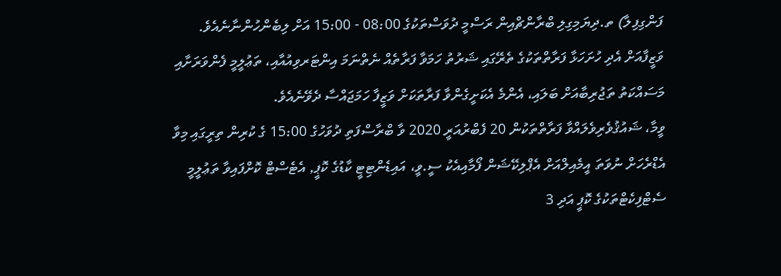ފަންގިފިލާ) ތ.ދިޔަމިގިލި ބްރާންޗްއިން ރަސްމީ ދުވަސްތަކުގެ 08:00 - 15:00 އަށް ލިބެންހުންނާނެއެވެ. ވަޒީފާއަށް އެދި ހުށަހަޅާ ފަރާތްތަކުގެ ތެރޭގައި ޝަރުތު ހަމަވާ ފަރާތެއް ނެތްނަމަ އިންޓަރވިއުއާއި، ތަޢުލީމީ ފެންވަރަށާއި މަސައްކަތު ތަޖުރިބާއަށް ބަލައި، އެންމެ އެކަށީގެންވާ ފަރާތަކަށް ވަޒީފާ ހަމަޖައްސާ ދެވޭނެއެވެ.
ވީމާ، ޝައުޤުވެރިވެލައްވާ ފަރާތްތަކުން 20 ފެބްރުއަރީ 2020 ވާ ބްރާސްފަތި ދުވަހުގެ 15:00 ގެ ކުރިން ތިރީގައި މިވާ އެޑްރެހަށް ނުވަތަ އީމެއިލްއަށް އެޕްލިކޭޝަން ފޯމާއިއެކު ސީ.ވީ، އައިޑެންޓިޓީ ކާޑުގެ ކޮޕީ, އެޓެސްޓް ކޮށްފައިވާ ތަޢުލީމީ ސެޓްފިކެޓްތަކުގެ ކޮޕީ އަދި 3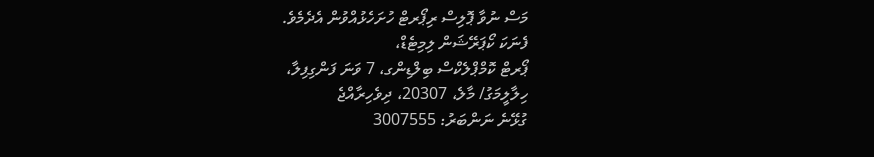މަސް ނުވާ ޕޮލިސް ރިޕޯރޓް ހުށަހެޅުއްވުން އެދެމެވެ.
ފެނަކަ ކޯޕަރޭޝަން ލިމިޓެޑް،
ޕޯރޓް ކޮމްޕްލެކްސް ބިލްޑިންގ، 7 ވަނަ ފަންގިފިލާ،
ހިލާލީމަގު/ މާލެ، 20307، ދިވެހިރާއްޖެ
ގުޅޭނެ ނަންބަރު: 3007555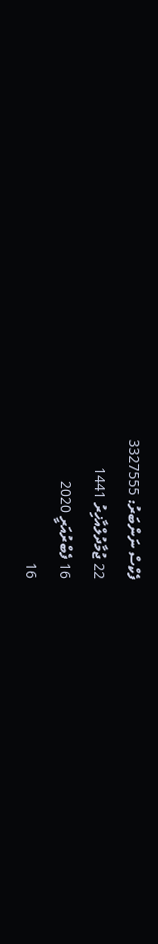ފެކްސް ނަންބަރު: 3327555
22 ޖުމާދުލްއާޚިރު 1441
16 ފެބްރުއަރީ 2020
16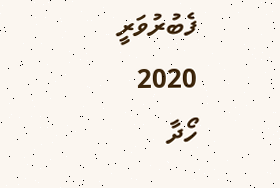ފެބުރުވަރީ 2020
ހޯދާ